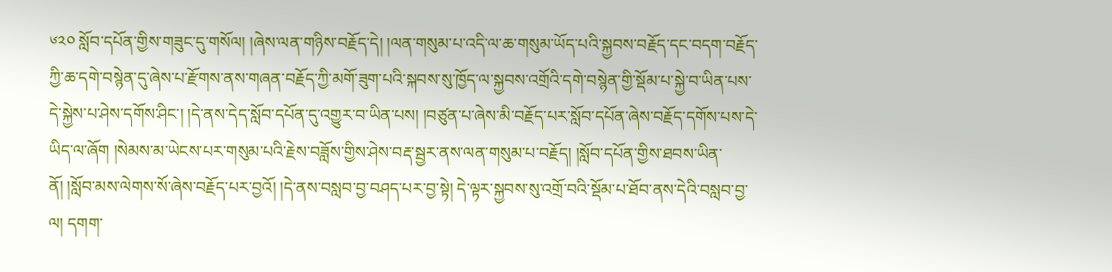༦༢༠ སློབ་དཔོན་གྱིས་གཟུང་དུ་གསོལ། །ཞེས་ལན་གཉིས་བརྗོད་དེ། །ལན་གསུམ་པ་འདི་ལ་ཆ་གསུམ་ཡོད་པའི་སྐྱབས་བརྗོད་དང་བདག་བརྗོད་ཀྱི་ཆ་དགེ་བསྙེན་དུ་ཞེས་པ་རྫོགས་ནས་གཞན་བརྗོད་ཀྱི་མགོ་ཟུག་པའི་སྐབས་སུ་ཁྱོད་ལ་སྐྱབས་འགྲོའི་དགེ་བསྙེན་གྱི་སྡོམ་པ་སྐྱེ་བ་ཡིན་པས་དེ་སྐྱེས་པ་ཤེས་དགོས་ཤིང་། །དེ་ནས་དེད་སློབ་དཔོན་དུ་འགྱུར་བ་ཡིན་པས། །བཙུན་པ་ཞེས་མི་བརྗོད་པར་སློབ་དཔོན་ཞེས་བརྗོད་དགོས་པས་དེ་ཡིད་ལ་ཞོག །སེམས་མ་ཡེངས་པར་གསུམ་པའི་རྗེས་བཟློས་གྱིས་ཤེས་བརྡ་སྦྱར་ནས་ལན་གསུམ་པ་བརྗོད། །སློབ་དཔོན་གྱིས་ཐབས་ཡིན་ནོ། །སློབ་མས་ལེགས་སོ་ཞེས་བརྗོད་པར་བྱའོ། །དེ་ནས་བསླབ་བྱ་བཤད་པར་བྱ་སྟེ། དེ་ལྟར་སྐྱབས་སུ་འགྲོ་བའི་སྡོམ་པ་ཐོབ་ནས་དེའི་བསླབ་བྱ་ལ། དགག་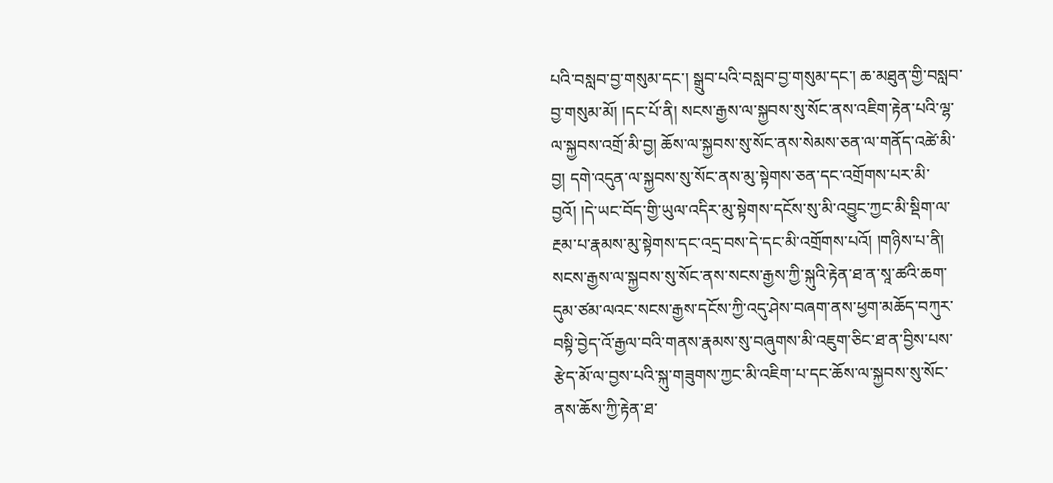པའི་བསླབ་བྱ་གསུམ་དང་། སྒྲུབ་པའི་བསླབ་བྱ་གསུམ་དང་། ཆ་མཐུན་གྱི་བསླབ་བྱ་གསུམ་མོ། །དང་པོ་ནི། སངས་རྒྱས་ལ་སྐྱབས་སུ་སོང་ནས་འཇིག་རྟེན་པའི་ལྷ་ལ་སྐྱབས་འགྲོ་མི་བྱ། ཆོས་ལ་སྐྱབས་སུ་སོང་ནས་སེམས་ཅན་ལ་གནོད་འཚེ་མི་བྱ། དགེ་འདུན་ལ་སྐྱབས་སུ་སོང་ནས་མུ་སྟེགས་ཅན་དང་འགྲོགས་པར་མི་བྱའོ། །དེ་ཡང་བོད་གྱི་ཡུལ་འདིར་མུ་སྟེགས་དངོས་སུ་མི་འབྱུང་ཀྱང་མི་སྡིག་ལ་རྔམ་པ་རྣམས་མུ་སྟེགས་དང་འདྲ་བས་དེ་དང་མི་འགྲོགས་པའོ། །གཉིས་པ་ནི། སངས་རྒྱས་ལ་སྐྱབས་སུ་སོང་ནས་སངས་རྒྱས་ཀྱི་སྐུའི་རྟེན་ཐ་ན་སཱ་ཚའི་ཆག་དུམ་ཙམ་ལའང་སངས་རྒྱས་དངོས་ཀྱི་འདུ་ཤེས་བཞག་ནས་ཕྱག་མཆོད་བཀུར་བསྟི་བྱེད་འོ་རྒྱལ་བའི་གནས་རྣམས་སུ་བཞུགས་མི་འཇུག་ཅིང་ཐ་ན་བྱིས་པས་རྩེད་མོ་ལ་བྱས་པའི་སྐུ་གཟུགས་ཀྱང་མི་འཇིག་པ་དང་ཆོས་ལ་སྐྱབས་སུ་སོང་ནས་ཆོས་ཀྱི་རྟེན་ཐ་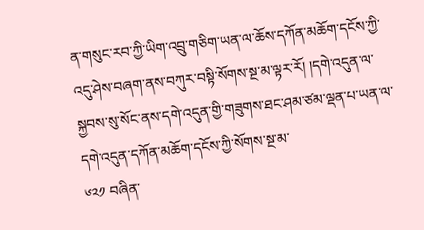ན་གསུང་རབ་ཀྱི་ཡིག་འབྲུ་གཅིག་ཡན་ལ་ཆོས་དཀོན་མཆོག་དངོས་ཀྱི་འདུ་ཤེས་བཞག་ནས་བཀུར་བསྟི་སོགས་སྔ་མ་ལྟར་རོ། །དགེ་འདུན་ལ་སྐྱབས་སུ་སོང་ནས་དགེ་འདུན་གྱི་གཟུགས་ཐང་ཤམ་ཙམ་ལྡན་པ་ཡན་ལ་དགེ་འདུན་དཀོན་མཆོག་དངོས་ཀྱི་སོགས་སྔ་མ་
༦༢༡ བཞིན་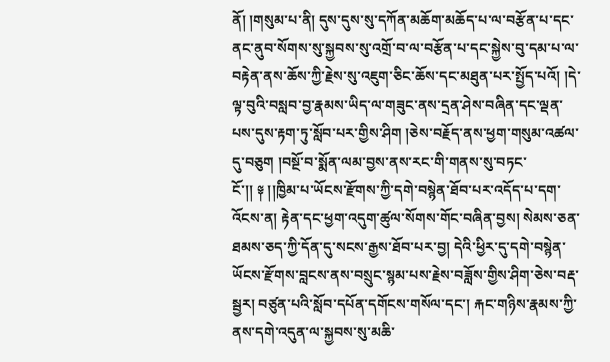ནོ། །གསུམ་པ་ནི། དུས་དུས་སུ་དཀོན་མཆོག་མཆོད་པ་ལ་བརྩོན་པ་དང་ནང་ནུབ་སོགས་སུ་སྐྱབས་སུ་འགྲོ་བ་ལ་བརྩོན་པ་དང་སྐྱེས་བུ་དམ་པ་ལ་བརྟེན་ནས་ཆོས་ཀྱི་རྗེས་སུ་འཇུག་ཅིང་ཆོས་དང་མཐུན་པར་སྤྱོད་པའོ། །དེ་ལྟ་བུའི་བསླབ་བྱ་རྣམས་ཡིད་ལ་གཟུང་ནས་དྲན་ཤེས་བཞིན་དང་ལྡན་པས་དུས་རྟག་ཏུ་སློབ་པར་གྱིས་ཤིག །ཅེས་བརྗོད་ནས་ཕྱག་གསུམ་འཚལ་དུ་བཅུག །བསྔོ་བ་སྨོན་ལམ་བྱས་ནས་རང་གི་གནས་སུ་བཏང་ངོ་།། ༈ །།ཁྱིམ་པ་ཡོངས་རྫོགས་ཀྱི་དགེ་བསྙེན་ཐོབ་པར་འདོད་པ་དག་འོངས་ན། རྟེན་དང་ཕྱག་འདུག་ཚུལ་སོགས་གོང་བཞིན་བྱས། སེམས་ཅན་ཐམས་ཅད་ཀྱི་དོན་དུ་སངས་རྒྱས་ཐོབ་པར་བྱ། དེའི་ཕྱིར་དུ་དགེ་བསྙེན་ཡོངས་རྫོགས་བླངས་ནས་བསྲུང་སྙམ་པས་རྗེས་བཟློས་གྱིས་ཤིག་ཅེས་བརྡ་སྦྱར། བཙུན་པའི་སློབ་དཔོན་དགོངས་གསོལ་དང་། རྐང་གཉིས་རྣམས་ཀྱི་ནས་དགེ་འདུན་ལ་སྐྱབས་སུ་མཆི་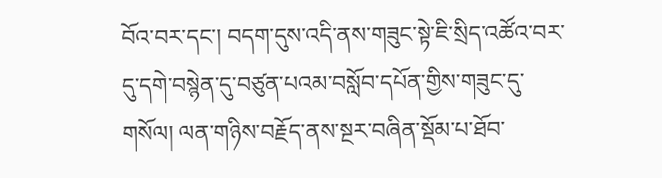བོའ་བར་དང་། བདག་དུས་འདི་ནས་གཟུང་སྟེ་ཇི་སྲིད་འཚོའ་བར་དུ་དགེ་བསྙེན་དུ་བཙུན་པའམ་བསློབ་དཔོན་གྱིས་གཟུང་དུ་གསོལ། ལན་གཉིས་བརྗོད་ནས་སྔར་བཞིན་སྡོམ་པ་ཐོབ་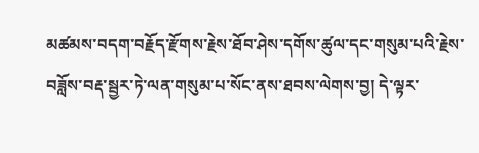མཚམས་བདག་བརྗོད་རྫོགས་རྗེས་ཐོབ་ཤེས་དགོས་ཚུལ་དང་གསུམ་པའི་རྗེས་བཟློས་བརྡ་སྦྱར་ཏེ་ལན་གསུམ་པ་སོང་ནས་ཐབས་ལེགས་བྱ། དེ་ལྟར་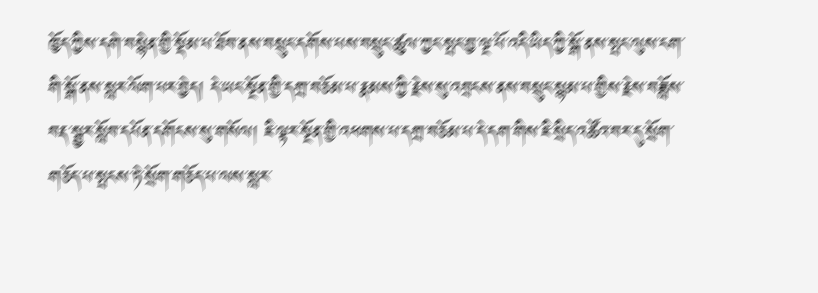ཁྱོད་ཀྱིས་དགེ་བསྙེན་གྱི་སྡོམ་པ་ཐོབ་ནས་བསྲུང་དགོས་པས་བསྲུང་ཚུལ་ཀྱང་སྤང་བྱ་ལྔ་པོ་འདི་ཡིད་ཀྱི་སྒོ་ནས་སྤང་ལུས་ངག་གི་སྒོ་ནས་སླར་ལོག་པར་བྱེད། དེ་ཡང་སྔོན་གྱི་དགྲ་བཅོམ་པ་རྣམས་ཀྱི་རྗེས་སུ་འབྲངས་ནས་བསྲུང་སྙམ་པ་གྱིས་རྗེས་བཟློས་བརྡ་སྦྱར་སློབ་དཔོན་དགོངས་སུ་གསོལ། ཇི་ལྟར་སྔོན་གྱི་འཕགས་པ་དགྲ་བཅོམ་པ་དེ་དག་གིས་ཇི་སྲིད་འཚོའ་བར་དུ་སྲོག་གཅོད་པ་སྤངས་ཏེ་སྲོག་གཅོད་པ་ལས་སླར་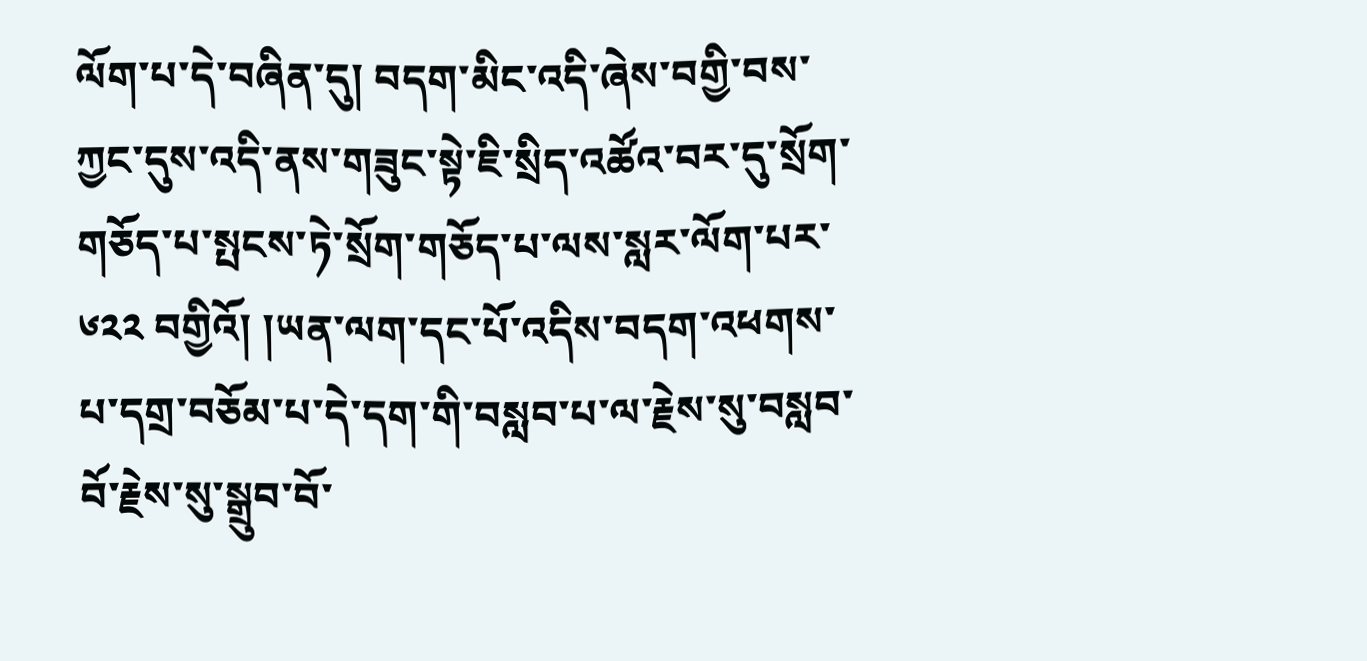ལོག་པ་དེ་བཞིན་དུ། བདག་མིང་འདི་ཞེས་བགྱི་བས་ཀྱང་དུས་འདི་ནས་གཟུང་སྟེ་ཇི་སྲིད་འཚོའ་བར་དུ་སྲོག་གཅོད་པ་སྤངས་ཏེ་སྲོག་གཅོད་པ་ལས་སླར་ལོག་པར་
༦༢༢ བགྱིའོ། །ཡན་ལག་དང་པོ་འདིས་བདག་འཕགས་པ་དགྲ་བཅོམ་པ་དེ་དག་གི་བསླབ་པ་ལ་རྗེས་སུ་བསླབ་བོ་རྗེས་སུ་སྒྲུབ་བོ་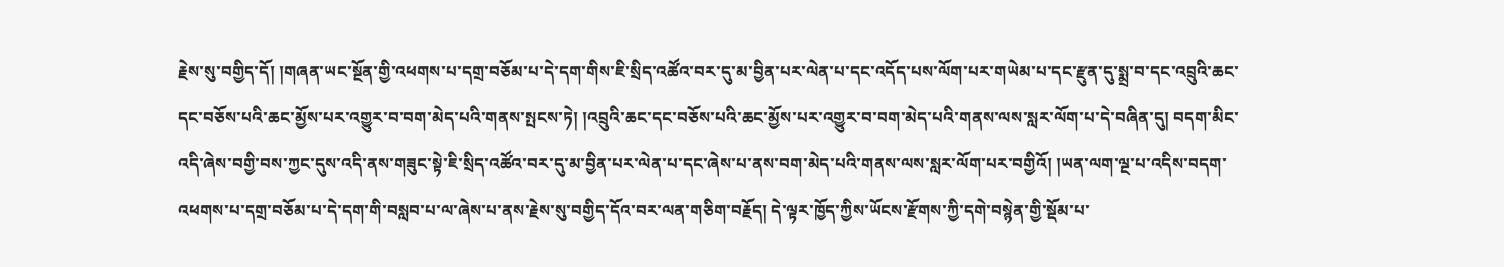རྗེས་སུ་བགྱིད་དོ། །གཞན་ཡང་སྔོན་གྱི་འཕགས་པ་དགྲ་བཅོམ་པ་དེ་དག་གིས་ཇི་སྲིད་འཚོའ་བར་དུ་མ་བྱིན་པར་ལེན་པ་དང་འདོད་པས་ལོག་པར་གཡེམ་པ་དང་རྫུན་དུ་སྨྲ་བ་དང་འབྲུའི་ཆང་དང་བཅོས་པའི་ཆང་མྱོས་པར་འགྱུར་བ་བག་མེད་པའི་གནས་སྤངས་ཏེ། །འབྲུའི་ཆང་དང་བཅོས་པའི་ཆང་མྱོས་པར་འགྱུར་བ་བག་མེད་པའི་གནས་ལས་སླར་ལོག་པ་དེ་བཞིན་དུ། བདག་མིང་འདི་ཞེས་བགྱི་བས་ཀྱང་དུས་འདི་ནས་གཟུང་སྟེ་ཇི་སྲིད་འཚོའ་བར་དུ་མ་བྱིན་པར་ལེན་པ་དང་ཞེས་པ་ནས་བག་མེད་པའི་གནས་ལས་སླར་ལོག་པར་བགྱིའོ། །ཡན་ལག་ལྔ་པ་འདིས་བདག་འཕགས་པ་དགྲ་བཅོམ་པ་དེ་དག་གི་བསླབ་པ་ལ་ཞེས་པ་ནས་རྗེས་སུ་བགྱིད་དོའ་བར་ལན་གཅིག་བརྗོད། དེ་ལྟར་ཁྱོད་ཀྱིས་ཡོངས་རྫོགས་ཀྱི་དགེ་བསྙེན་གྱི་སྡོམ་པ་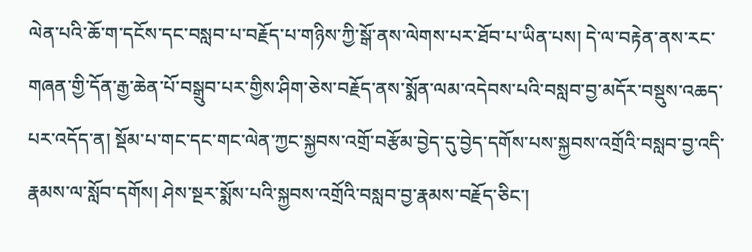ལེན་པའི་ཆོ་ག་དངོས་དང་བསླབ་པ་བརྗོད་པ་གཉིས་ཀྱི་སྒོ་ནས་ལེགས་པར་ཐོབ་པ་ཡིན་པས། དེ་ལ་བརྟེན་ནས་རང་གཞན་གྱི་དོན་རྒྱ་ཆེན་པོ་བསྒྲུབ་པར་གྱིས་ཤིག་ཅེས་བརྗོད་ནས་སྨོན་ལམ་འདེབས་པའི་བསླབ་བྱ་མདོར་བསྡུས་འཆད་པར་འདོད་ན། སྡོམ་པ་གང་དང་གང་ལེན་ཀྱང་སྐྱབས་འགྲོ་བརྩོམ་བྱེད་དུ་བྱེད་དགོས་པས་སྐྱབས་འགྲོའི་བསླབ་བྱ་འདི་རྣམས་ལ་སློབ་དགོས། ཤེས་སྔར་སྨོས་པའི་སྐྱབས་འགྲོའི་བསླབ་བྱ་རྣམས་བརྗོད་ཅིང་།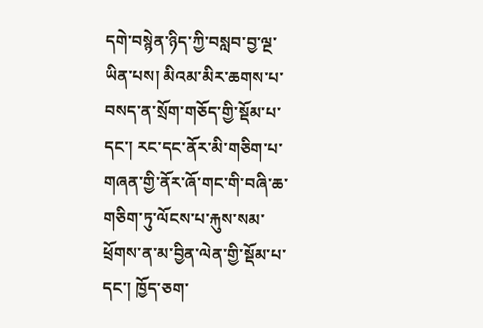དགེ་བསྙེན་ཉིད་ཀྱི་བསླབ་བྱ་ལྔ་ཡིན་པས། མིའམ་མིར་ཆགས་པ་བསད་ན་སྲོག་གཅོད་གྱི་སྡོམ་པ་དང་། རང་དང་ནོར་མི་གཅིག་པ་གཞན་གྱི་ནོར་ཞོ་གང་གི་བཞི་ཆ་གཅིག་ཏུ་ལོངས་པ་རྐུས་སམ་ཕྲོགས་ན་མ་བྱིན་ལེན་གྱི་སྡོམ་པ་དང་། ཁྱོད་ཅག་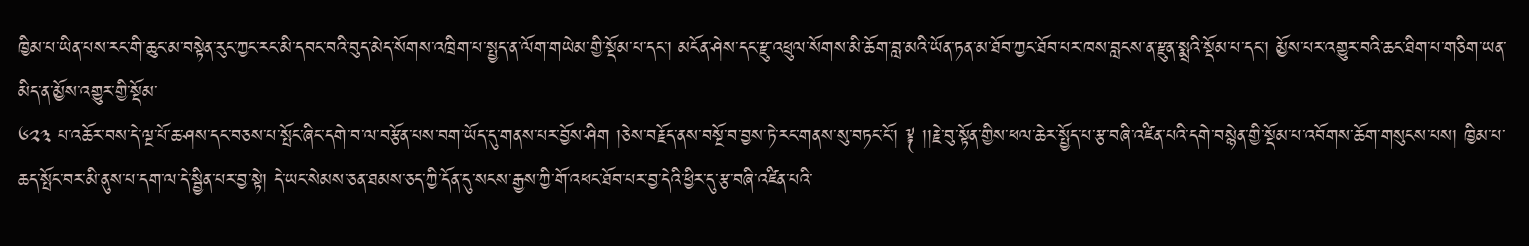ཁྱིམ་པ་ཡིན་པས་རང་གི་ཆུང་མ་བསྟེན་རུང་ཀྱང་རང་མི་དབང་བའི་བུད་མེད་སོགས་འཁྲིག་པ་སྤྱད་ན་ལོག་གཡེམ་གྱི་སྡོམ་པ་དང་། མངོན་ཤེས་དང་རྫུ་འཕྲུལ་སོགས་མི་ཆོག་བླ་མའི་ཡོན་ཏན་མ་ཐོབ་ཀྱང་ཐོབ་པར་ཁས་བླངས་ན་རྫུན་སྨྲའི་སྡོམ་པ་དང་། མྱོས་པར་འགྱུར་བའི་ཆང་ཐིག་པ་གཅིག་ཡན་མིད་ན་མྱོས་འགྱུར་གྱི་སྡོམ་
༦༢༣ པ་འཆོར་བས་དེ་ལྔ་པོ་ཆ་ཤས་དང་བཅས་པ་སྤོང་ཞིང་དགེ་བ་ལ་བརྩོན་པས་བག་ཡོད་དུ་གནས་པར་བྱོས་ཤིག །ཅེས་བརྗོད་ནས་བསྔོ་བ་བྱས་ཏེ་རང་གནས་སུ་བཏང་ངོ་། ༈ །།རྗེ་བུ་སྟོན་གྱིས་ཕལ་ཆེར་སྤྱོད་པ་རྩ་བཞི་འཛིན་པའི་དགེ་བསྙེན་གྱི་སྡོམ་པ་འབོགས་ཆོག་གསུངས་པས། ཁྱིམ་པ་ཆད་སྤོང་བར་མི་ནུས་པ་དག་ལ་དེ་སྦྱིན་པར་བྱ་སྟེ། དེ་ཡང་སེམས་ཅན་ཐམས་ཅད་ཀྱི་དོན་དུ་སངས་རྒྱས་ཀྱི་གོ་འཕང་ཐོབ་པར་བྱ་དེའི་ཕྱིར་དུ་རྩ་བཞི་འཛིན་པའི་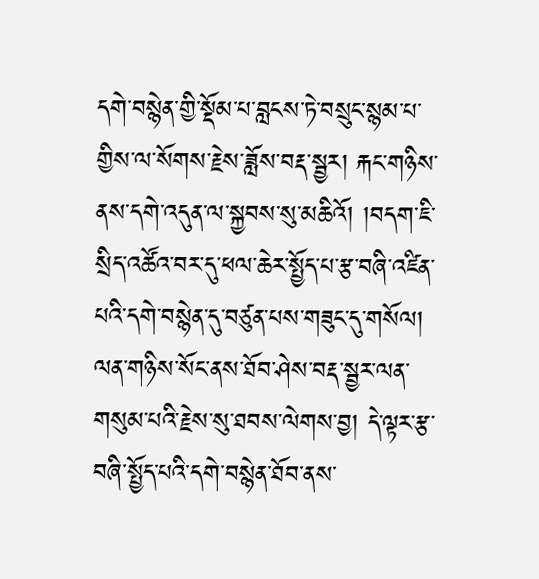དགེ་བསྙེན་གྱི་སྡོམ་པ་བླངས་ཏེ་བསྲུང་སྙམ་པ་གྱིས་ལ་སོགས་རྗེས་ཟློས་བརྡ་སྦྱར། རྐང་གཉིས་ནས་དགེ་འདུན་ལ་སྐྱབས་སུ་མཆིའོ། །བདག་ཇི་སྲིད་འཚོའ་བར་དུ་ཕལ་ཆེར་སྤྱོད་པ་རྩ་བཞི་འཛིན་པའི་དགེ་བསྙེན་དུ་བཙུན་པས་གཟུང་དུ་གསོལ། ལན་གཉིས་སོང་ནས་ཐོབ་ཤེས་བརྡ་སྦྱར་ལན་གསུམ་པའི་རྗེས་སུ་ཐབས་ལེགས་བྱ། དེ་ལྟར་རྩ་བཞི་སྤྱོད་པའི་དགེ་བསྙེན་ཐོབ་ནས་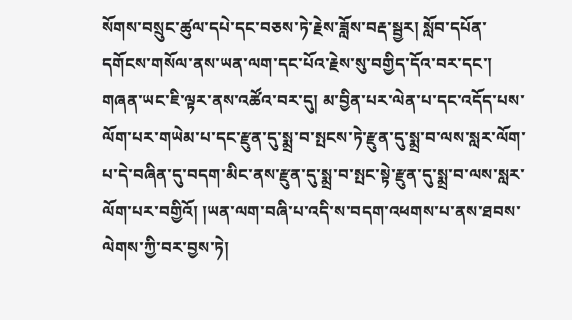སོགས་བསྲུང་ཚུལ་དཔེ་དང་བཅས་ཏེ་རྗེས་ཟློས་བརྡ་སྦྱར། སློབ་དཔོན་དགོངས་གསོལ་ནས་ཡན་ལག་དང་པོའ་རྗེས་སུ་བགྱིད་དོའ་བར་དང་། གཞན་ཡང་ཇི་ལྟར་ནས་འཚོའ་བར་དུ། མ་བྱིན་པར་ལེན་པ་དང་འདོད་པས་ལོག་པར་གཡེམ་པ་དང་རྫུན་དུ་སྨྲ་བ་སྤངས་ཏེ་རྫུན་དུ་སྨྲ་བ་ལས་སླར་ལོག་པ་དེ་བཞིན་དུ་བདག་མིང་ནས་རྫུན་དུ་སྨྲ་བ་སྤང་སྟེ་རྫུན་དུ་སྨྲ་བ་ལས་སླར་ལོག་པར་བགྱིའོ། །ཡན་ལག་བཞི་པ་འདི་ས་བདག་འཕགས་པ་ནས་ཐབས་ལེགས་ཀྱི་བར་བྱས་ཏེ།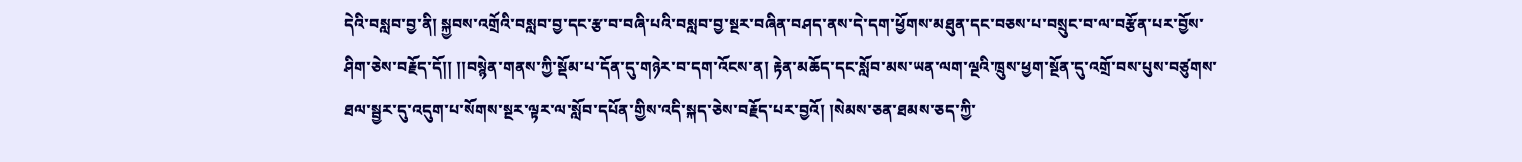དེའི་བསླབ་བྱ་ནི། སྐྱབས་འགྲོའི་བསླབ་བྱ་དང་རྩ་བ་བཞི་པའི་བསླབ་བྱ་སྔར་བཞིན་བཤད་ནས་དེ་དག་ཕྱོགས་མཐུན་དང་བཅས་པ་བསྲུང་བ་ལ་བརྩོན་པར་བྱོས་ཤིག་ཅེས་བརྗོད་དོ།། །།བསྙེན་གནས་ཀྱི་སྡོམ་པ་དོན་དུ་གཉེར་བ་དག་འོངས་ན། རྟེན་མཆོད་དང་སློབ་མས་ཡན་ལག་ལྔའི་ཁྲུས་ཕྱག་སྔོན་དུ་འགྲོ་བས་པུས་བཙུགས་ཐལ་སྦྱར་དུ་འདུག་པ་སོགས་སྔར་ལྟར་ལ་སློབ་དཔོན་གྱིས་འདི་སྐད་ཅེས་བརྗོད་པར་བྱའོ། །སེམས་ཅན་ཐམས་ཅད་ཀྱི་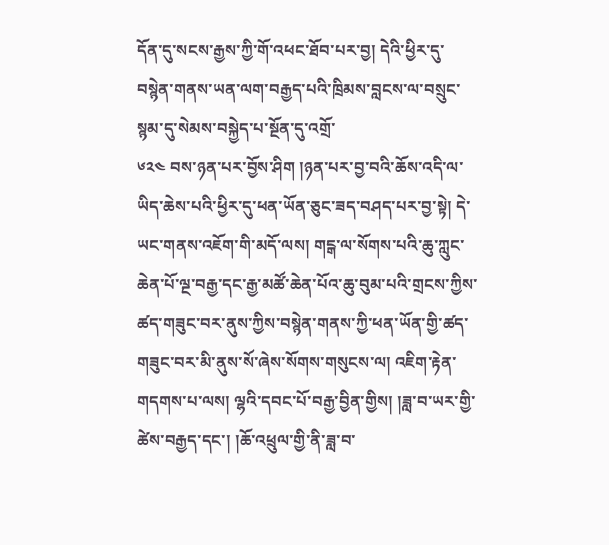དོན་དུ་སངས་རྒྱས་ཀྱི་གོ་འཕང་ཐོབ་པར་བྱ། དེའི་ཕྱིར་དུ་བསྙེན་གནས་ཡན་ལག་བརྒྱད་པའི་ཁྲིམས་བླངས་ལ་བསྲུང་སྙམ་དུ་སེམས་བསྐྱེད་པ་སྔོན་དུ་འགྲོ་
༦༢༤ བས་ཉན་པར་བྱོས་ཤིག །ཉན་པར་བྱ་བའི་ཆོས་འདི་ལ་ཡིད་ཆེས་པའི་ཕྱིར་དུ་ཕན་ཡོན་ཅུང་ཟད་བཤད་པར་བྱ་སྟེ། དེ་ཡང་གནས་འཇོག་གི་མདོ་ལས། གངྒ་ལ་སོགས་པའི་ཆུ་ཀླུང་ཆེན་པོ་ལྔ་བརྒྱ་དང་རྒྱ་མཚོ་ཆེན་པོའ་ཆུ་བུམ་པའི་གྲངས་ཀྱིས་ཚད་གཟུང་བར་ནུས་ཀྱིས་བསྙེན་གནས་ཀྱི་ཕན་ཡོན་གྱི་ཚད་གཟུང་བར་མི་ནུས་སོ་ཞེས་སོགས་གསུངས་ལ། འཇིག་རྟེན་གདགས་པ་ལས། ལྷའི་དབང་པོ་བརྒྱ་བྱིན་གྱིས། །ཟླ་བ་ཡར་གྱི་ཚེས་བརྒྱད་དང་། །ཆོ་འཕྲུལ་གྱི་ནི་ཟླ་བ་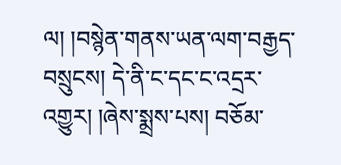ལ། །བསྙེན་གནས་ཡན་ལག་བརྒྱད་བསྲུངས། དེ་ནི་ང་དང་ང་འདྲར་འགྱུར། །ཞེས་སྨྲས་པས། བཅོམ་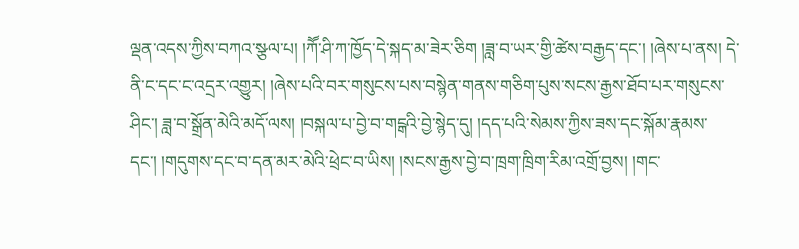ལྡན་འདས་ཀྱིས་བཀའ་སྩལ་པ། །ཀཽ་ཤི་ཀ་ཁྱོད་དེ་སྐད་མ་ཟེར་ཅིག །ཟླ་བ་ཡར་གྱི་ཚེས་བརྒྱད་དང་། །ཞེས་པ་ནས། དེ་ནི་ང་དང་ང་འདྲར་འགྱུར། །ཞེས་པའི་བར་གསུངས་པས་བསྙེན་གནས་གཅིག་པུས་སངས་རྒྱས་ཐོབ་པར་གསུངས་ཤིང་། ཟླ་བ་སྒྲོན་མེའི་མདོ་ལས། །བསྐལ་པ་བྱེ་བ་གངྒའི་བྱེ་སྙེད་དུ། །དད་པའི་སེམས་ཀྱིས་ཟས་དང་སྐོམ་རྣམས་དང་། །གདུགས་དང་བ་དན་མར་མེའི་ཕྲེང་བ་ཡིས། །སངས་རྒྱས་བྱེ་བ་ཁྲག་ཁྲིག་རིམ་འགྲོ་བྱས། །གང་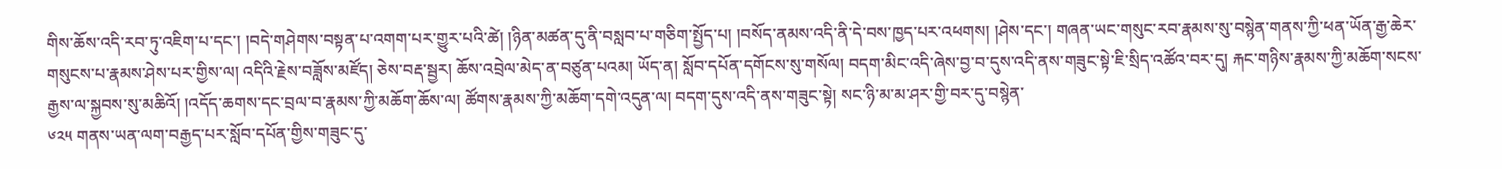གིས་ཆོས་འདི་རབ་ཏུ་འཇིག་པ་དང་། །བདེ་གཤེགས་བསྟན་པ་འགག་པར་གྱུར་པའི་ཚེ། །ཉིན་མཚན་དུ་ནི་བསླབ་པ་གཅིག་སྤྱོད་པ། །བསོད་ནམས་འདི་ནི་དེ་བས་ཁྱད་པར་འཕགས། །ཤེས་དང་། གཞན་ཡང་གསུང་རབ་རྣམས་སུ་བསྙེན་གནས་ཀྱི་ཕན་ཡོན་རྒྱ་ཆེར་གསུངས་པ་རྣམས་ཤེས་པར་གྱིས་ལ། འདིའི་རྗེས་བཟློས་མཛོད། ཅེས་བརྡ་སྦྱར། ཆོས་འབྲེལ་མེད་ན་བཙུན་པའམ། ཡོད་ན། སློབ་དཔོན་དགོངས་སུ་གསོལ། བདག་མིང་འདི་ཞེས་བྱ་བ་དུས་འདི་ནས་གཟུང་སྟེ་ཇི་སྲིད་འཚོའ་བར་དུ། རྐང་གཉིས་རྣམས་ཀྱི་མཆོག་སངས་རྒྱས་ལ་སྐྱབས་སུ་མཆིའོ། །འདོད་ཆགས་དང་བྲལ་བ་རྣམས་ཀྱི་མཆོག་ཆོས་ལ། ཚོགས་རྣམས་ཀྱི་མཆོག་དགེ་འདུན་ལ། བདག་དུས་འདི་ནས་གཟུང་སྟེ། སང་ཉི་མ་མ་ཤར་གྱི་བར་དུ་བསྙེན་
༦༢༥ གནས་ཡན་ལག་བརྒྱད་པར་སློབ་དཔོན་གྱིས་གཟུང་དུ་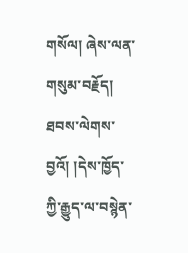གསོལ། ཞེས་ལན་གསུམ་བརྗོད། ཐབས་ལེགས་བྱའོ། །དེས་ཁྱོད་ཀྱི་རྒྱུད་ལ་བསྙེན་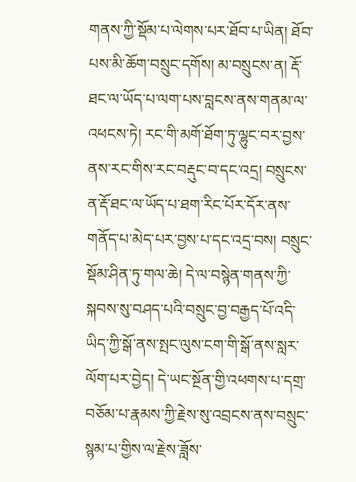གནས་ཀྱི་སྡོམ་པ་ལེགས་པར་ཐོབ་པ་ཡིན། ཐོབ་པས་མི་ཆོག་བསྲུང་དགོས། མ་བསྲུངས་ན། རྡོ་ཐང་ལ་ཡོད་པ་ལག་པས་བླངས་ནས་གནམ་ལ་འཕངས་ཏེ། རང་གི་མགོ་ཐོག་ཏུ་ལྷུང་བར་བྱས་ནས་རང་གིས་རང་བརྡུང་བ་དང་འདྲ། བསྲུངས་ན་རྡོ་ཐང་ལ་ཡོད་པ་ཐག་རིང་པོར་དོར་ནས་གནོད་པ་མེད་པར་བྱས་པ་དང་འདྲ་བས། བསྲུང་སྡོམ་ཤིན་ཏུ་གལ་ཆེ། དེ་ལ་བསྙེན་གནས་ཀྱི་སྐབས་སུ་བཤད་པའི་བསྲུང་བྱ་བརྒྱད་པོ་འདི་ཡིད་ཀྱི་སྒོ་ནས་སྤང་ལུས་ངག་གི་སྒོ་ནས་སླར་ལོག་པར་བྱེད། དེ་ཡང་སྔོན་གྱི་འཕགས་པ་དགྲ་བཅོམ་པ་རྣམས་ཀྱི་རྗེས་སུ་འབྲངས་ནས་བསྲུང་སྙམ་པ་གྱིས་ལ་རྗེས་ཟློས་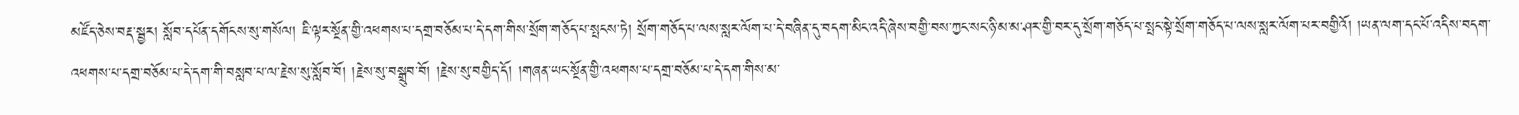མཛོད་ཅེས་བརྡ་སྦྱར། སློབ་དཔོན་དགོངས་སུ་གསོལ། ཇི་ལྟར་སྔོན་གྱི་འཕགས་པ་དགྲ་བཅོམ་པ་དེ་དག་གིས་སྲོག་གཅོད་པ་སྤངས་ཏེ། སྲོག་གཅོད་པ་ལས་སླར་ལོག་པ་དེ་བཞིན་དུ་བདག་མིང་འདི་ཞེས་བགྱི་བས་ཀྱང་སང་ཉི་མ་མ་ཤར་གྱི་བར་དུ་སྲོག་གཅོད་པ་སྤང་སྟེ་སྲོག་གཅོད་པ་ལས་སླར་ལོག་པར་བགྱིའོ། །ཡན་ལག་དང་པོ་འདིས་བདག་འཕགས་པ་དགྲ་བཅོམ་པ་དེ་དག་གི་བསླབ་པ་ལ་རྗེས་སུ་སློབ་བོ། །རྗེས་སུ་བསྒྲུབ་བོ། །རྗེས་སུ་བགྱིད་དོ། །གཞན་ཡང་སྔོན་གྱི་འཕགས་པ་དགྲ་བཅོམ་པ་དེ་དག་གིས་མ་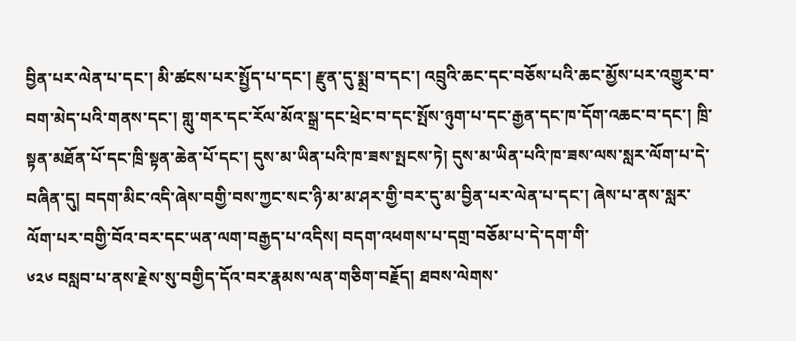བྱིན་པར་ལེན་པ་དང་། མི་ཚངས་པར་སྤྱོད་པ་དང་། རྫུན་དུ་སྨྲ་བ་དང་། འབྲུའི་ཆང་དང་བཅོས་པའི་ཆང་མྱོས་པར་འགྱུར་བ་བག་མེད་པའི་གནས་དང་། གླུ་གར་དང་རོལ་མོའ་སྒྲ་དང་ཕྲེང་བ་དང་སྤོས་ཉུག་པ་དང་རྒྱན་དང་ཁ་དོག་འཆང་བ་དང་། ཁྲི་སྟན་མཐོན་པོ་དང་ཁྲི་སྟན་ཆེན་པོ་དང་། དུས་མ་ཡིན་པའི་ཁ་ཟས་སྤངས་ཏེ། དུས་མ་ཡིན་པའི་ཁ་ཟས་ལས་སླར་ལོག་པ་དེ་བཞིན་དུ། བདག་མིང་འདི་ཞེས་བགྱི་བས་ཀྱང་སང་ཉི་མ་མ་ཤར་གྱི་བར་དུ་མ་བྱིན་པར་ལེན་པ་དང་། ཞེས་པ་ནས་སླར་ལོག་པར་བགྱི་བོའ་བར་དང་ཡན་ལག་བརྒྱད་པ་འདིས། བདག་འཕགས་པ་དགྲ་བཅོམ་པ་དེ་དག་གི་
༦༢༦ བསླབ་པ་ནས་རྗེས་སུ་བགྱིད་དོའ་བར་རྣམས་ལན་གཅིག་བརྗོད། ཐབས་ལེགས་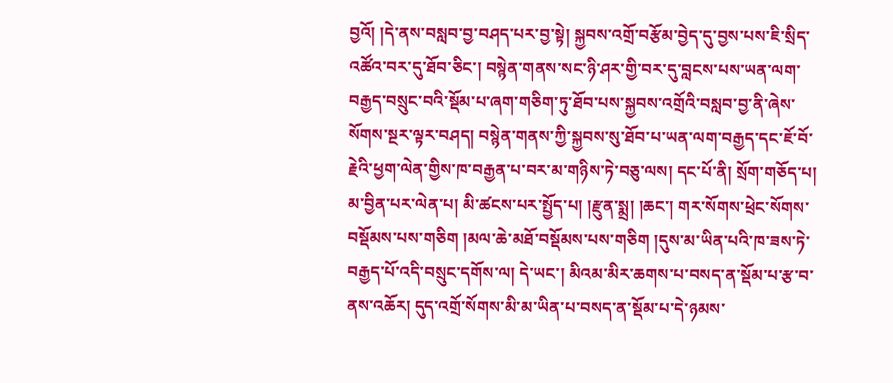བྱའོ། །དེ་ནས་བསླབ་བྱ་བཤད་པར་བྱ་སྟེ། སྐྱབས་འགྲོ་བརྩོམ་བྱེད་དུ་བྱས་པས་ཇི་སྲིད་འཚོའ་བར་དུ་ཐོབ་ཅིང་། བསྙེན་གནས་སང་ཉི་ཤར་གྱི་བར་དུ་བླངས་པས་ཡན་ལག་བརྒྱད་བསྲུང་བའི་སྡོམ་པ་ཞག་གཅིག་ཏུ་ཐོབ་པས་སྐྱབས་འགྲོའི་བསླབ་བྱ་ནི་ཞེས་སོགས་སྔར་ལྟར་བཤད། བསྙེན་གནས་ཀྱི་སྐྱབས་སུ་ཐོབ་པ་ཡན་ལག་བརྒྱད་དང་ཇོ་བོ་རྗེའི་ཕྱག་ལེན་གྱིས་ཁ་བརྒྱན་པ་བར་མ་གཉིས་ཏེ་བཅུ་ལས། དང་པོ་ནི། སྲོག་གཅོད་པ། མ་བྱིན་པར་ལེན་པ། མི་ཚངས་པར་སྤྱོད་པ། །རྫུན་སྨྲ། །ཆང་། གར་སོགས་ཕྲེང་སོགས་བསྡོམས་པས་གཅིག །མལ་ཆེ་མཐོ་བསྡོམས་པས་གཅིག །དུས་མ་ཡིན་པའི་ཁ་ཟས་ཏེ་བརྒྱད་པོ་འདི་བསྲུང་དགོས་ལ། དེ་ཡང་། མིའམ་མིར་ཆགས་པ་བསད་ན་སྡོམ་པ་རྩ་བ་ནས་འཆོར། དུད་འགྲོ་སོགས་མི་མ་ཡིན་པ་བསད་ན་སྡོམ་པ་དེ་ཉམས་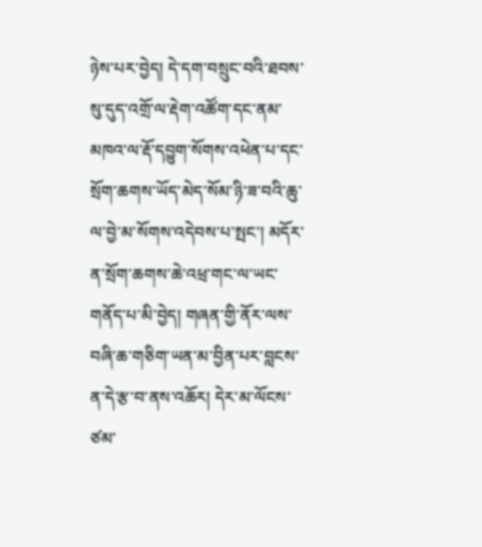ཉེས་པར་བྱེད། དེ་དག་བསྲུང་བའི་ཐབས་སུ་དུད་འགྲོ་ལ་རྡེག་འཚོག་དང་ནམ་མཁའ་ལ་རྡོ་དབྱུག་སོགས་འཕེན་པ་དང་སྲོག་ཆགས་ཡོད་མེད་སོམ་ཉི་ཟ་བའི་ཆུ་ལ་བྱེ་མ་སོགས་འདེབས་པ་སྤང་། མདོར་ན་སྲོག་ཆགས་ཆེ་འཕྲ་གང་ལ་ཡང་གནོད་པ་མི་བྱེད། གཞན་གྱི་ནོར་ལས་བཞི་ཆ་གཅིག་ཡན་མ་བྱིན་པར་བླངས་ན་དེ་རྩ་བ་ནས་འཆོར། དེར་མ་ལོངས་ཙམ་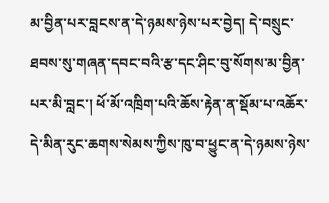མ་བྱིན་པར་བླངས་ན་དེ་ཉམས་ཉེས་པར་བྱེད། དེ་བསྲུང་ཐབས་སུ་གཞན་དབང་བའི་རྩ་དང་ཤིང་བུ་སོགས་མ་བྱིན་པར་མི་བླང་། ཕོ་མོ་འཁྲིག་པའི་ཆོས་རྟེན་ན་སྡོམ་པ་འཆོར་དེ་མིན་རུང་ཆགས་སེམས་ཀྱིས་ཁུ་བ་ཕྱུང་ན་དེ་ཉམས་ཉེས་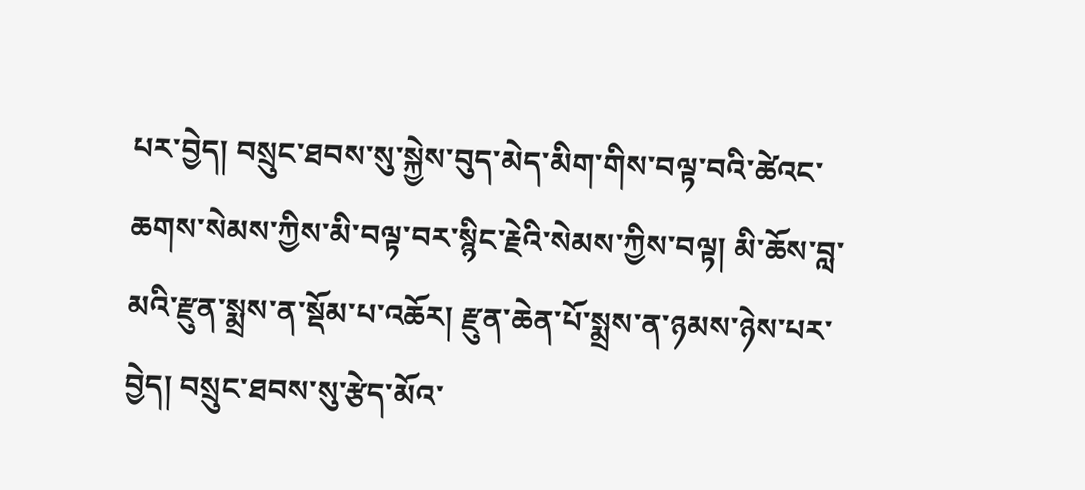པར་བྱེད། བསྲུང་ཐབས་སུ་སྐྱེས་བུད་མེད་མིག་གིས་བལྟ་བའི་ཚེའང་ཆགས་སེམས་ཀྱིས་མི་བལྟ་བར་སྙིང་རྗེའི་སེམས་ཀྱིས་བལྟ། མི་ཆོས་བླ་མའི་རྫུན་སྨྲས་ན་སྡོམ་པ་འཆོར། རྫུན་ཆེན་པོ་སྨྲས་ན་ཉམས་ཉེས་པར་བྱེད། བསྲུང་ཐབས་སུ་རྩེད་མོའ་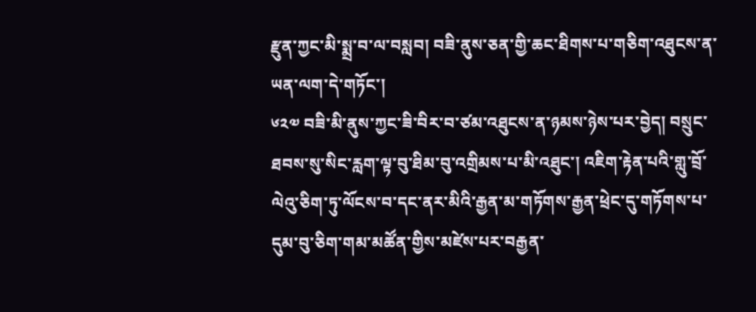རྫུན་ཀྱང་མི་སྨྲ་བ་ལ་བསླབ། བཟི་ནུས་ཅན་གྱི་ཆང་ཐིགས་པ་གཅིག་འཐུངས་ན་ཡན་ལག་དེ་གཏོང་།
༦༢༧ བཟི་མི་ནུས་ཀྱང་ཟི་བིར་བ་ཙམ་འཐུངས་ན་ཉམས་ཉེས་པར་བྱེད། བསྲུང་ཐབས་སུ་སིང་རླག་ལྟ་བུ་ཐིམ་བུ་འགྲིམས་པ་མི་འཐུང་། འཇིག་རྟེན་པའི་གླུ་བྲོ་ལེའུ་ཅིག་ཏུ་ལོངས་བ་དང་ནར་མིའི་རྒྱན་མ་གཏོགས་རྒྱན་ཕྲེང་དུ་གཏོགས་པ་དུམ་བུ་ཅིག་གམ་མཚོན་གྱིས་མཛེས་པར་བརྒྱན་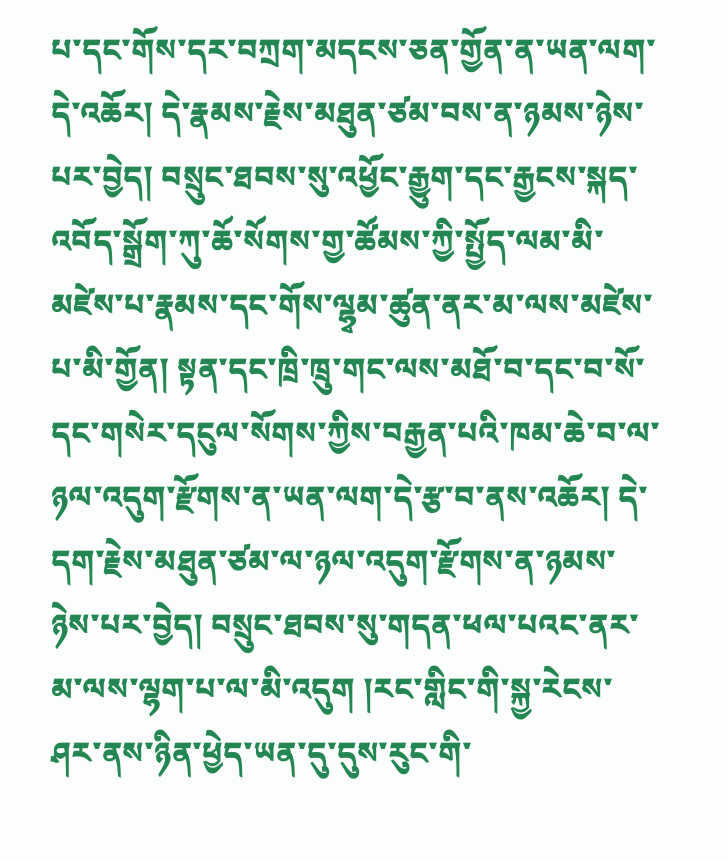པ་དང་གོས་དར་བཀྲག་མདངས་ཅན་གྱོན་ན་ཡན་ལག་དེ་འཆོར། དེ་རྣམས་རྗེས་མཐུན་ཙམ་བས་ན་ཉམས་ཉེས་པར་བྱེད། བསྲུང་ཐབས་སུ་འཕྱོང་རྒྱུག་དང་རྒྱངས་སྐད་འབོད་སྒྲོག་ཀུ་ཆོ་སོགས་གྱ་ཚོམས་ཀྱི་སྤྱོད་ལམ་མི་མཛེས་པ་རྣམས་དང་གོས་ལྷྭམ་ཚུན་ནར་མ་ལས་མཛེས་པ་མི་གྱོན། སྟན་དང་ཁྲི་ཁྲུ་གང་ལས་མཐོ་བ་དང་བ་སོ་དང་གསེར་དངུལ་སོགས་ཀྱིས་བརྒྱན་པའི་ཁམ་ཆེ་བ་ལ་ཉལ་འདུག་རྫོགས་ན་ཡན་ལག་དེ་རྩ་བ་ནས་འཆོར། དེ་དག་རྗེས་མཐུན་ཙམ་ལ་ཉལ་འདུག་རྫོགས་ན་ཉམས་ཉེས་པར་བྱེད། བསྲུང་ཐབས་སུ་གདན་ཕལ་པའང་ནར་མ་ལས་ལྷག་པ་ལ་མི་འདུག །རང་གླིང་གི་སྐྱ་རེངས་ཤར་ནས་ཉིན་ཕྱེད་ཡན་དུ་དུས་རུང་གི་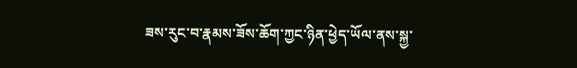ཟས་རུང་བ་རྣམས་ཟོས་ཆོག་ཀྱང་ཉིན་ཕྱེད་ཡོལ་ནས་སྐྱ་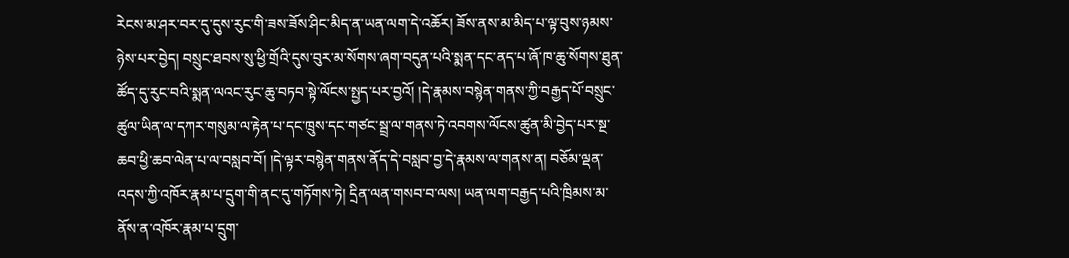རེངས་མ་ཤར་བར་དུ་དུས་རུང་གི་ཟས་ཟོས་ཤིང་མིད་ན་ཡན་ལག་དེ་འཆོར། ཟོས་ནས་མ་མིད་པ་ལྟ་བུས་ཉམས་ཉེས་པར་བྱེད། བསྲུང་ཐབས་སུ་ཕྱི་གྲོའི་དུས་བུར་མ་སོགས་ཞག་བདུན་པའི་སྨན་དང་ནད་པ་ཞོ་ཁ་ཆུ་སོགས་ཐུན་ཚོད་དུ་རུང་བའི་སྨན་ལའང་རུང་ཆུ་བཏབ་སྟེ་ལོངས་སྤྱད་པར་བྱའོ། །དེ་རྣམས་བསྙེན་གནས་ཀྱི་བརྒྱད་པོ་བསྲུང་ཚུལ་ཡིན་ལ་དཀར་གསུམ་ལ་རྟེན་པ་དང་ཁྲུས་དང་གཙང་སྦྲ་ལ་གནས་ཏེ་འབགས་ལོངས་ཚུན་མི་བྱེད་པར་སྔ་ཆབ་ཕྱི་ཆབ་ལེན་པ་ལ་བསླབ་བོ། །དེ་ལྟར་བསྙེན་གནས་ནོད་དེ་བསླབ་བྱ་དེ་རྣམས་ལ་གནས་ན། བཅོམ་ལྡན་འདས་ཀྱི་འཁོར་རྣམ་པ་དྲུག་གི་ནང་དུ་གཏོགས་ཏེ། དྲིན་ལན་གསབ་བ་ལས། ཡན་ལག་བརྒྱད་པའི་ཁྲིམས་མ་ནོས་ན་འཁོར་རྣམ་པ་དྲུག་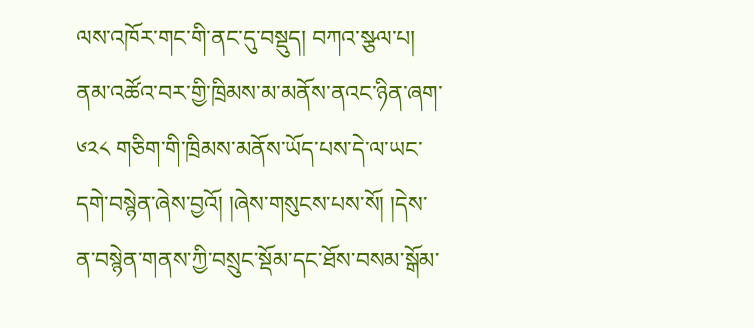ལས་འཁོར་གང་གི་ནང་དུ་བསྡུད། བཀའ་སྩལ་པ། ནམ་འཚོའ་བར་གྱི་ཁྲིམས་མ་མནོས་ནའང་ཉིན་ཞག་
༦༢༨ གཅིག་གི་ཁྲིམས་མནོས་ཡོད་པས་དེ་ལ་ཡང་དགེ་བསྙེན་ཞེས་བྱའོ། །ཞེས་གསུངས་པས་སོ། །དེས་ན་བསྙེན་གནས་ཀྱི་བསྲུང་སྡོམ་དང་ཐོས་བསམ་སྒོམ་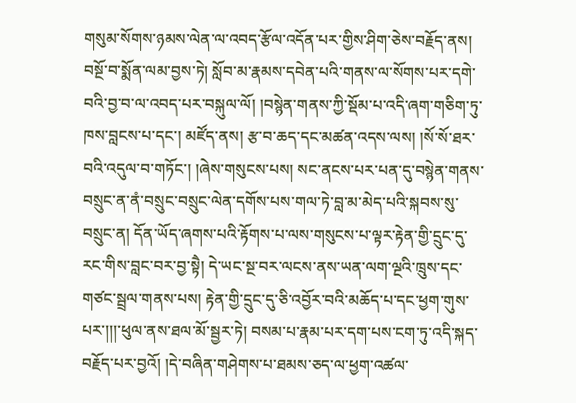གསུམ་སོགས་ཉམས་ལེན་ལ་འབད་རྩོལ་འདོན་པར་གྱིས་ཤིག་ཅེས་བརྗོད་ནས། བསྔོ་བ་སྨོན་ལམ་བྱས་ཏེ། སློབ་མ་རྣམས་དབེན་པའི་གནས་ལ་སོགས་པར་དགེ་བའི་བྱ་བ་ལ་འབད་པར་བསྐུལ་ལོ། །བསྙེན་གནས་ཀྱི་སྡོམ་པ་འདི་ཞག་གཅིག་ཏུ་ཁས་བླངས་པ་དང་། མཛོད་ནས། རྩ་བ་ཆད་དང་མཚན་འདས་ལས། །སོ་སོ་ཐར་བའི་འདུལ་བ་གཏོང་། །ཞེས་གསུངས་པས། སང་ནངས་པར་པན་དུ་བསྙེན་གནས་བསྲུང་ན་ནཾ་བསྲུང་བསྲུང་ལེན་དགོས་པས་གལ་ཏེ་བླ་མ་མེད་པའི་སྐབས་སུ་བསྲུང་ན། དོན་ཡོད་ཞགས་པའི་རྟོགས་པ་ལས་གསུངས་པ་ལྟར་རྟེན་གྱི་དྲུང་དུ་རང་གིས་བླང་བར་བྱ་སྟཻ། དེ་ཡང་སྔ་བར་ལངས་ནས་ཡན་ལག་ལྔའི་ཁྲུས་དང་གཙང་སྦྲལ་གནས་པས། རྟེན་གྱི་དྲུང་དུ་ཅི་འབྱོར་བའི་མཆོད་པ་དང་ཕྱག་གུས་པར་།།།་ཕུལ་ནས་ཐལ་མོ་སྦྱར་ཏེ། བསམ་པ་རྣམ་པར་དག་པས་ངག་ཏུ་འདི་སྐད་བརྗོད་པར་བྱའོ། །དེ་བཞིན་གཤེགས་པ་ཐམས་ཅད་ལ་ཕྱག་འཚལ་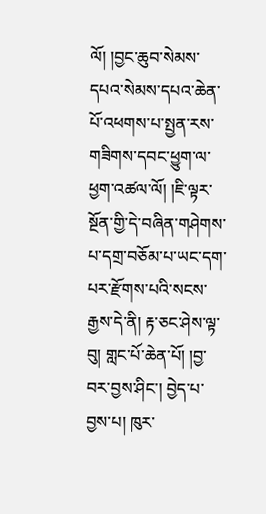ལོ། །བྱང་ཆུབ་སེམས་དཔའ་སེམས་དཔའ་ཆེན་པོ་འཕགས་པ་སྤྱན་རས་གཟིགས་དབང་ཕྱུག་ལ་ཕྱག་འཚལ་ལོ། །ཇི་ལྟར་སྔོན་གྱི་དེ་བཞིན་གཤེགས་པ་དགྲ་བཅོམ་པ་ཡང་དག་པར་རྫོགས་པའི་སངས་རྒྱས་དེ་ནི། རྟ་ཅང་ཤེས་ལྟ་བུ། གླང་པོ་ཆེན་པོ། །བྱ་བར་བྱས་ཤིང་། བྱེད་པ་བྱས་པ། ཁུར་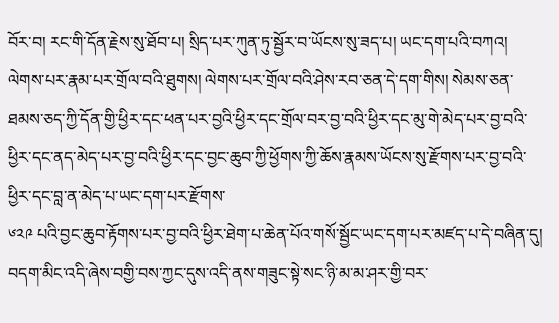བོར་བ། རང་གི་དོན་རྗེས་སུ་ཐོབ་པ། སྲིད་པར་ཀུན་ཏུ་སྦྱོར་བ་ཡོངས་སུ་ཟད་པ། ཡང་དག་པའི་བཀའ། ལེགས་པར་རྣམ་པར་གྲོལ་བའི་ཐུགས། ལེགས་པར་གྲོལ་བའི་ཤེས་རབ་ཅན་དེ་དག་གིས། སེམས་ཅན་ཐམས་ཅད་ཀྱི་དོན་གྱི་ཕྱིར་དང་ཕན་པར་བྱའི་ཕྱིར་དང་གྲོལ་བར་བྱ་བའི་ཕྱིར་དང་མུ་གེ་མེད་པར་བྱ་བའི་ཕྱིར་དང་ནད་མེད་པར་བྱ་བའི་ཕྱིར་དང་བྱང་ཆུབ་ཀྱི་ཕྱོགས་ཀྱི་ཆོས་རྣམས་ཡོངས་སུ་རྫོགས་པར་བྱ་བའི་ཕྱིར་དང་བླ་ན་མེད་པ་ཡང་དག་པར་རྫོགས་
༦༢༩ པའི་བྱང་ཆུབ་རྟོགས་པར་བྱ་བའི་ཕྱིར་ཐེག་པ་ཆེན་པོའ་གསོ་སྦྱོང་ཡང་དག་པར་མཛད་པ་དེ་བཞིན་དུ། བདག་མིང་འདི་ཞེས་བགྱི་བས་ཀྱང་དུས་འདི་ནས་གཟུང་སྟེ་སང་ཉི་མ་མ་ཤར་གྱི་བར་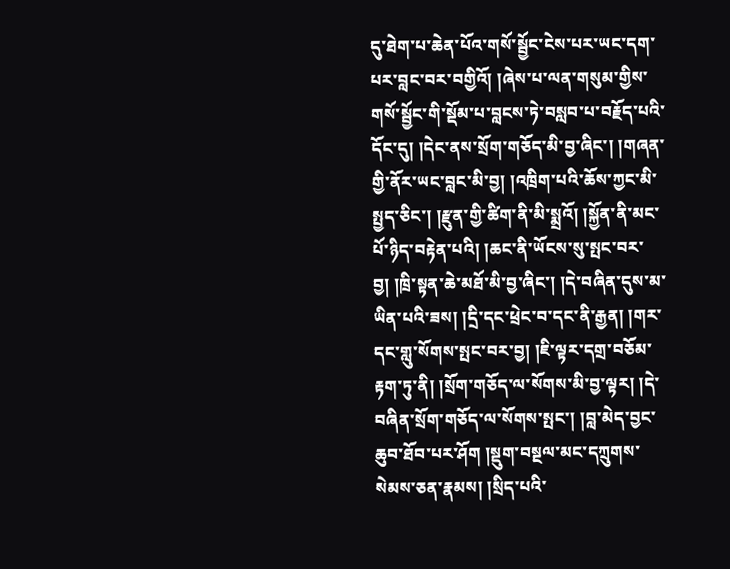དུ་ཐེག་པ་ཆེན་པོའ་གསོ་སྦྱོང་ངེས་པར་ཡང་དག་པར་བླང་བར་བགྱིའོ། །ཞེས་པ་ལན་གསུམ་གྱིས་གསོ་སྦྱོང་གི་སྡོམ་པ་བླངས་ཏེ་བསླབ་པ་བརྗོད་པའི་དོང་དུ། །དེང་ནས་སྲོག་གཅོད་མི་བྱ་ཞིང་། །གཞན་གྱི་ནོར་ཡང་བླང་མི་བྱ། །འཁྲིག་པའི་ཆོས་ཀྱང་མི་སྤྱད་ཅིང་། །རྫུན་གྱི་ཚིག་ནི་མི་སྨྲའོ། །སྐྱོན་ནི་མང་པོ་ཉིད་བརྟེན་པའི། །ཆང་ནི་ཡོངས་སུ་སྤང་བར་བྱ། །ཁྲི་སྟན་ཆེ་མཐོ་མི་བྱ་ཞིང་། །དེ་བཞིན་དུས་མ་ཡིན་པའི་ཟས། །དྲི་དང་ཕྲེང་བ་དང་ནི་རྒྱན། །གར་དང་གླུ་སོགས་སྤང་བར་བྱ། །ཇི་ལྟར་དགྲ་བཅོམ་རྟག་ཏུ་ནི། །སྲོག་གཅོད་ལ་སོགས་མི་བྱ་ལྟར། །དེ་བཞིན་སྲོག་གཅོད་ལ་སོགས་སྤང་། །བླ་མེད་བྱང་ཆུབ་ཐོབ་པར་ཤོག །སྡུག་བསྔལ་མང་དཀྲུགས་སེམས་ཅན་རྣམས། །སྲིད་པའི་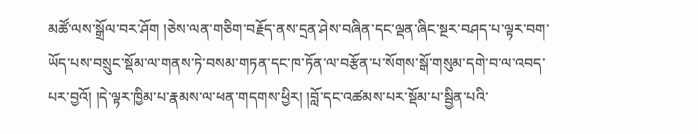མཚོ་ལས་སྒྲོལ་བར་ཤོག །ཅེས་ལན་གཅིག་བརྗོད་ནས་དྲན་ཤེས་བཞིན་དང་ལྡན་ཞིང་སྔར་བཤད་པ་ལྟར་བག་ཡོད་པས་བསྲུང་སྡོམ་ལ་གནས་ཏེ་བསམ་གཏན་དང་ཁ་ཏོན་ལ་བརྩོན་པ་སོགས་སྒོ་གསུམ་དགེ་བ་ལ་འབད་པར་བྱའོ། །དེ་ལྟར་ཁྱིམ་པ་རྣམས་ལ་ཕན་གདགས་ཕྱིར། །བློ་དང་འཚམས་པར་སྡོམ་པ་སྦྱིན་པའི་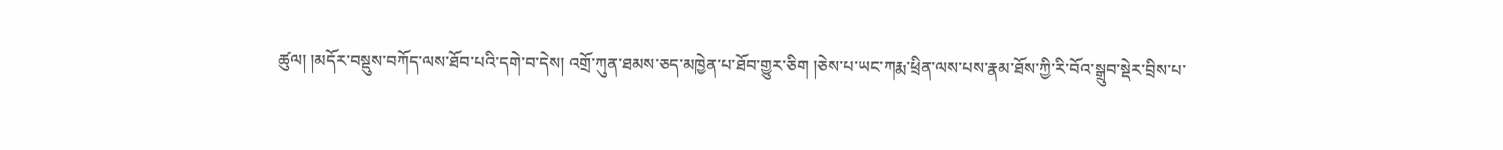ཚུལ། །མདོར་བསྡུས་བཀོད་ལས་ཐོབ་པའི་དགེ་བ་དེས། འགྲོ་ཀུན་ཐམས་ཅད་མཁྱེན་པ་ཐོབ་གྱུར་ཅིག །ཅེས་པ་ཡང་ཀརྨ་ཕྲིན་ལས་པས་རྣམ་ཐོས་ཀྱི་རི་བོའ་སྒྲུབ་སྡེར་བྲིས་པ་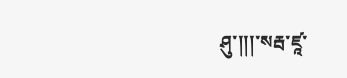ཤུ་།།།་སརྦ་ཛཱ་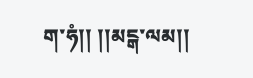ག་ཧཾ།། །།མངྒ་ལམ།།